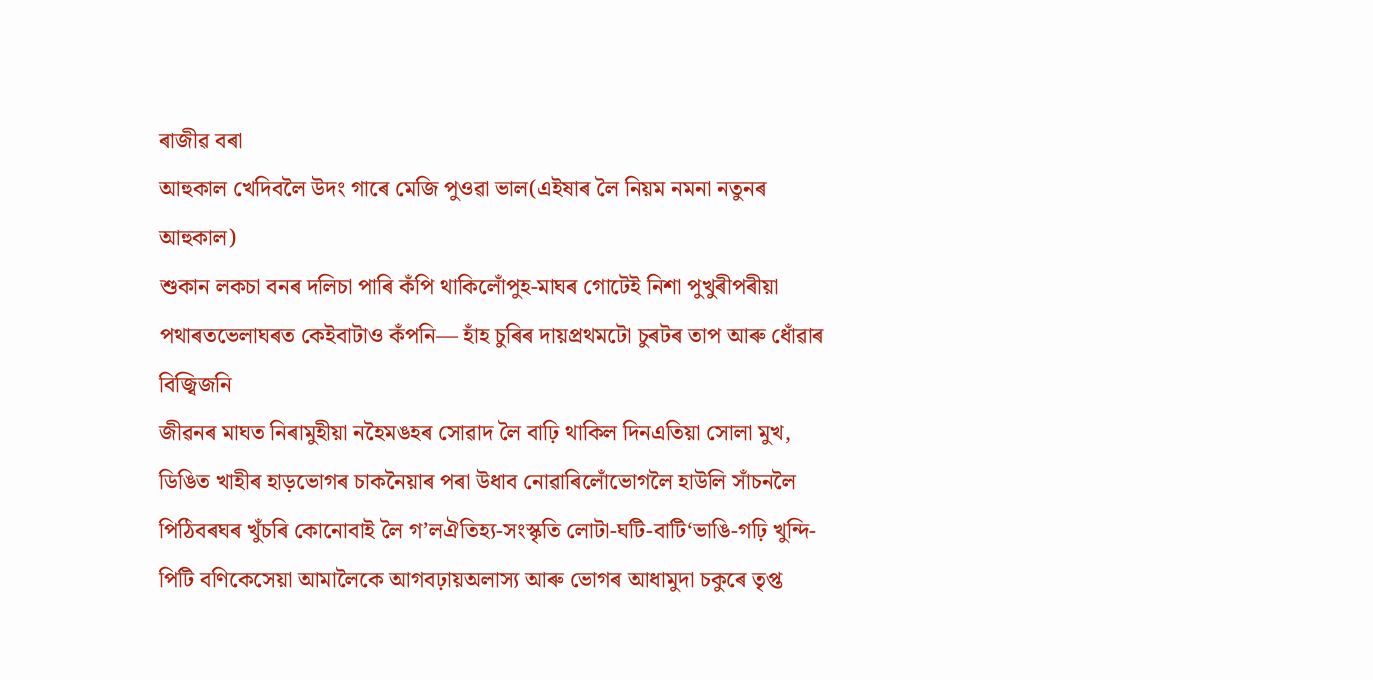ৰাজীৱ বৰা
আহুকাল খেদিবলৈ উদং গাৰে মেজি পুওৱা ভাল(এইষাৰ লৈ নিয়ম নমনা নতুনৰ আহুকাল)
শুকান লকচা বনৰ দলিচা পাৰি কঁপি থাকিলোঁপুহ-মাঘৰ গোটেই নিশা পুখুৰীপৰীয়া পথাৰতভেলাঘৰত কেইবাটাও কঁপনি— হাঁহ চুৰিৰ দায়প্রথমটো চুৰটৰ তাপ আৰু ধোঁৱাৰ বিজ্বিজনি
জীৱনৰ মাঘত নিৰামুহীয়া নহৈমঙহৰ সোৱাদ লৈ বাঢ়ি থাকিল দিনএতিয়া সোলা মুখ, ডিঙিত খাহীৰ হাড়ভোগৰ চাকনৈয়াৰ পৰা উধাব নোৱাৰিলোঁভোগলৈ হাউলি সাঁচনলৈ পিঠিবৰঘৰ খুঁচৰি কোনোবাই লৈ গ’লঐতিহ্য-সংস্কৃতি লোটা-ঘটি-বাটি‘ভাঙি-গঢ়ি খুন্দি-পিটি বণিকেসেয়া আমালৈকে আগবঢ়ায়অলাস্য আৰু ভোগৰ আধামুদা চকুৰে তৃপ্ত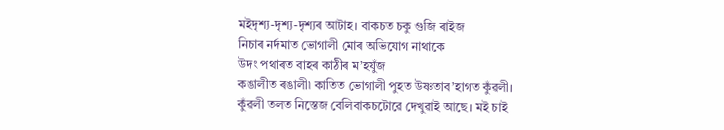মইদৃশ্য-দৃশ্য-দৃশ্যৰ আটাহ। বাকচত চকু গুজি ৰাইজ
নিচাৰ নৰ্দমাত ভোগালী মোৰ অভিযোগ নাথাকে
উদং পথাৰত বাহৰ কাঠীৰ ম’হযুঁজ
কঙালীত ৰঙালী৷ কাতিত ভোগালী পুহত উষ্ণতাব’হাগত কুঁৱলী। কুঁৱলী তলত নিস্তেজ বেলিবাকচটোৱে দেখুৱাই আছে। মই চাই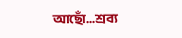আছোঁ…শ্ৰব্য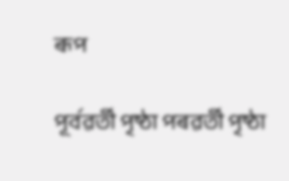ৰূপ

পূৰ্বৱৰ্তী পৃষ্ঠা পৰৱৰ্তী পৃষ্ঠা